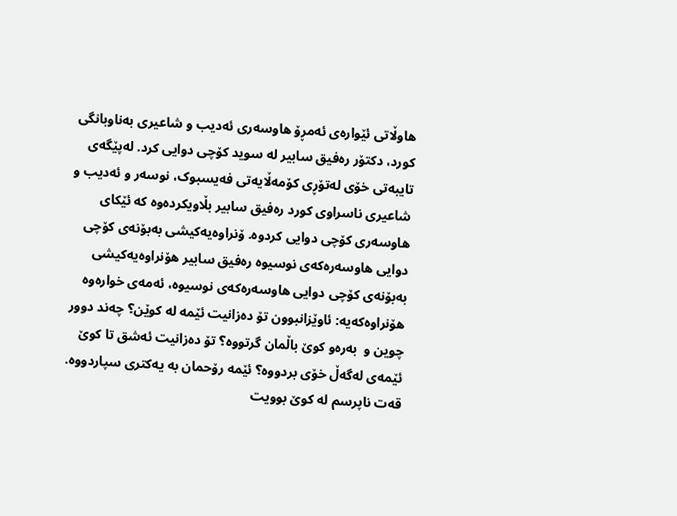هاوڵاتى ئێواره‌ى ئه‌مڕۆ هاوسه‌رى ئه‌دیب و شاعیرى به‌ناوبانگى کورد، دکتۆر ره‌فیق سابیر له‌ سوید کۆچى دوایى کرد. له‌پێگه‌ى تایبه‌تى خۆى له‌تۆڕى کۆمه‌ڵایه‌تى فه‌یسبوک، نوسه‌ر و ئه‌دیب و شاعیرى ناسراوى کورد ره‌فیق سابیر بڵاویکرده‌وه‌ که‌ ئێکاى هاوسه‌رى کۆچى دوایى کردوه‌. ۆنراوه‌یه‌کیشى به‌بۆنه‌ى کۆچى دوایى هاوسه‌ره‌که‌ى نوسیوه‌ ره‌فیق سابیر هۆنراوه‌یه‌کیشى به‌بۆنه‌ى کۆچى دوایى هاوسه‌ره‌که‌ى نوسیوه‌، ئه‌مه‌ى خواره‌وه‌ هۆنراوه‌که‌یه‌: ئاوێزانبوون تۆ ده‌زانیت ئێمه‌ له‌ کوێن؟ چه‌ند دوور چوین و  به‌ره‌و کوێ باڵمان گرتووه‌؟ تۆ ده‌زانیت ئه‌شق ‌تا کوێ  ئێمه‌ى له‌گه‌ڵ خۆى بردووه‌؟ ئێمه‌ رۆحمان به‌ یه‌کترى سپاردووه. قه‌ت ناپرسم له‌ کوێ بوویت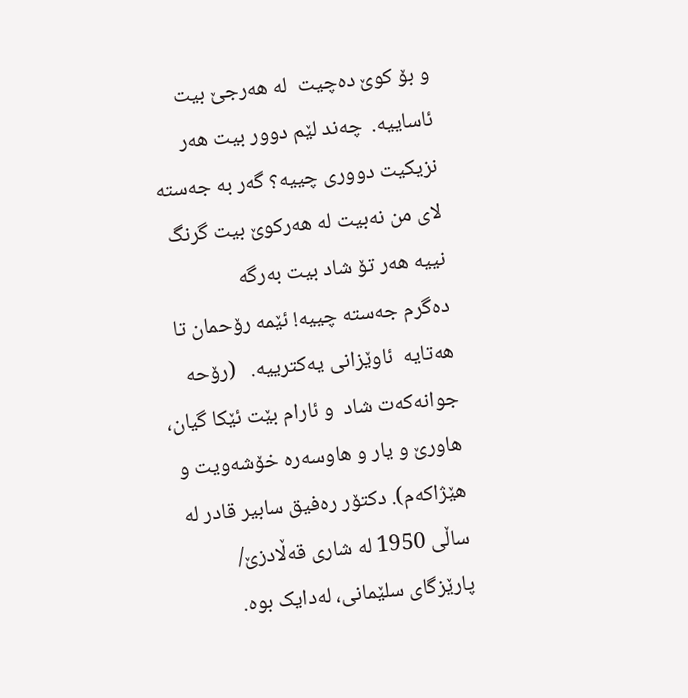و بۆ کوێ ده‌چیت  له‌ هه‌رجێ بیت ئاساییه.  چه‌ند لێم دوور بیت هه‌ر نزیکیت دوورى چییه‌؟ گه‌ر به‌ جه‌سته‌ لاى من نه‌بیت له‌ هه‌رکوێ بیت گرنگ نییه هه‌ر تۆ شاد بیت به‌رگه‌ ده‌گرم ‌جه‌سته‌ چییه‌! ئێمه‌ رۆحمان تا هه‌تایه‌  ئاوێزانى یه‌کترییه.   (رۆحه‌ جوانه‌که‌ت شاد  و ئارام بێت ئێکا گیان، هاورێ و یار و هاوسه‌ره‌ خۆشه‌ویت و هێژاکه‌م). دکتۆر ره‌فیق سابیر قادر له‌ ساڵى 1950 له‌ شارى قه‌ڵادزێ/ پارێزگاى سلێمانی، له‌دایک بوه‌.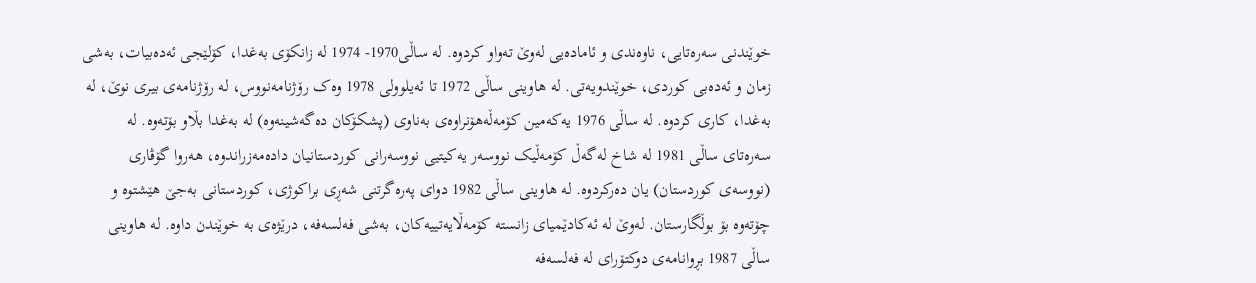خوێندنى سه‌ره‌تایی، ناوه‌ندى و ئاماده‌یى له‌وێ ته‌واو کردوه‌. له‌ ساڵی1970- 1974 له‌ زانکۆى به‌غدا، کۆلێجى ئه‌ده‌بیات، به‌شى زمان و ئه‌ده‌بى کوردی، خوێندویه‌تی. له‌ هاوینى ساڵى 1972 تا ئه‌یلوولى 1978 وه‌ک رۆژنامه‌نووس، له‌ رۆژنامه‌ى بیرى نوێ، له‌ به‌غدا، کارى کردوه‌. له‌ ساڵى 1976 یه‌که‌مین کۆمه‌ڵه‌هۆنراوه‌ى به‌ناوى (پشکۆکان ده‌گه‌شینه‌وه‌) له‌ به‌غدا بڵاو بۆته‌وه‌. له‌ سه‌ره‌تاى ساڵى 1981 له‌ شاخ له‌گه‌ڵ کۆمه‌ڵیک نووسه‌ر یه‌کیتیى نووسه‌رانى کوردستانیان داده‌مه‌زراندوه‌، هه‌روا گۆڤارى (نووسه‌ى کوردستان) یان ده‌رکردوه‌. له‌ هاوینى ساڵى 1982 دواى په‌ره‌گرتنى شه‌ڕى براکوژی، کوردستانى به‌جێ هێشتوه‌ و چۆته‌وه‌ بۆ بوڵگارستان. له‌وێ له‌ ئه‌کادێمیاى زانسته‌ کۆمه‌ڵایه‌تییه‌کان، به‌شى فه‌لسه‌فه‌، درێژه‌ى به‌ خوێندن داوه‌. له‌ هاوینى ساڵى 1987 بڕوانامه‌ى دوکتۆراى له‌ فه‌لسه‌فه‌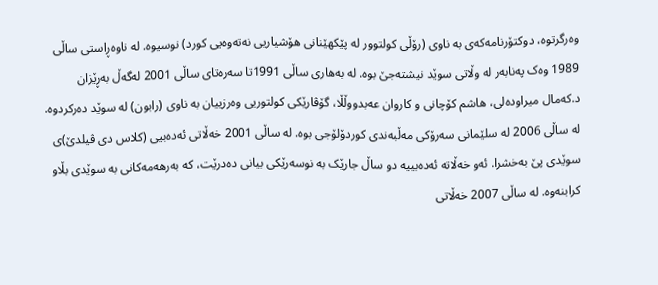وه‌رگرتوه‌، دوکتۆرنامه‌که‌ى به‌ ناوى (رۆڵى کولتوور له‌ پێکهێنانى هۆشیاریى نه‌ته‌وه‌یى کورد) نوسیوه‌. له‌ ناوه‌ڕاستى ساڵى 1989 وه‌ک په‌نابه‌ر له‌ وڵاتى سوێد نیشته‌جێ بوه‌. له‌ به‌هارى ساڵى 1991تا سه‌ره‌تاى ساڵى 2001 له‌گه‌ڵ به‌ڕێزان د.که‌مال میراوده‌لی، هاشم کۆچانى و کاروان عه‌بدووڵڵا، گۆڤارێکى کولتوریى وه‌رزییان به‌ ناوى (رابون) له‌ سوێد ده‌رکردوه‌. له‌ ساڵى 2006 له‌ سلێمانى سه‌رۆکى مه‌ڵبه‌ندى کوردۆلۆجى بوه‌. له‌ ساڵى 2001 خه‌ڵاتى ئه‌ده‌بیى (کلاس دى ڤیلدێ)ى سوێدى پێ به‌خشرا. ئه‌و خه‌ڵاته‌ ئه‌ده‌بییه‌ دو ساڵ جارێک به‌ نوسه‌رێکى بیانى ده‌درێت، که‌ به‌رهه‌مه‌کانى به‌ سوێدى بڵاو کرابنه‌وه‌. له‌ ساڵى 2007 خه‌ڵاتى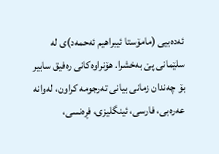ئه‌ده‌بیى (مامۆستا ئیبراهیم ئه‌حمه‌د)ى له‌ سلێمانى پێ به‌خشرا. هۆنراوه‌کانى ره‌فیق سابیر بۆ چه‌ندان زمانى بیانى ته‌رجومه‌ کراون، له‌وانه‌ عه‌ره‌بی، فارسی، ئینگلیزی، فڕه‌نسی،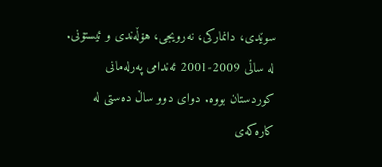سوێدی، دانمارکی، نه‌رویجی، هۆڵه‌ندى و ئیستۆنی. له‌ ساڵى 2009-2001 ئه‌ندامى په‌رله‌مانى کوردستان بووه‌. دواى دوو ساڵ ده‌ستى له‌ کاره‌که‌ى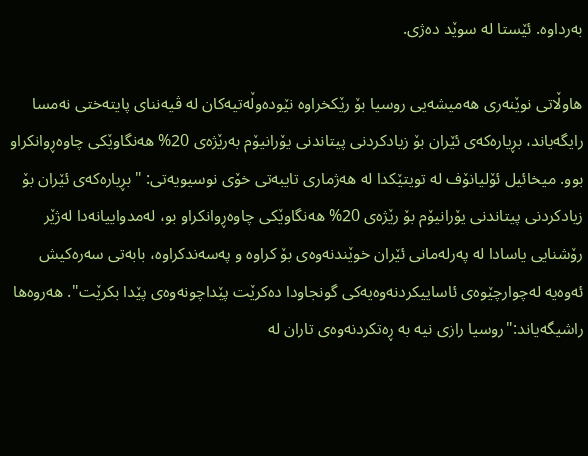به‌رداوه‌. ئێستا له‌ سوێد ده‌ژی.

هاوڵاتى نوێنه‌رى هه‌میشه‌یى روسیا بۆ رێکخراوه‌ نێوده‌وڵه‌تیه‌کان له‌ ڤیه‌نناى پایته‌ختى نه‌مسا  رایگه‌یاند، بڕیاره‌که‌ى ئێران بۆ زیادکردنى پیتاندنى یۆرانیۆم به‌رێژه‌ى 20% هه‌نگاوێکى چاوه‌ڕوانکراو بوو. میخائیل ئۆلیانۆف له‌ تویتێکدا له‌ هه‌ژمارى تایبه‌تى خۆى نوسیویه‌تی: "بڕیاره‌که‌ى ئێران بۆ زیادکردنى پیتاندنى یۆرانیۆم بۆ رێژه‌ى 20% هه‌نگاوێکى چاوه‌ڕوانکراو بو، له‌مدواییانه‌دا له‌ژێر رۆشنایى یاسادا له‌ په‌رله‌مانى ئێران خوێندنه‌وه‌ى بۆ کراوه‌ و په‌سه‌ندکراوه‌، بابه‌تى سه‌ره‌کیش ئه‌وه‌یه‌ له‌چوارچێوه‌ى ئاساییکردنه‌وه‌یه‌کى گونجاودا ده‌کرێت پێداچونه‌وه‌ى پێدا بکرێت". هه‌روه‌ها راشیگه‌یاند:"روسیا رازى نیه‌ به‌ ڕه‌تکردنه‌وه‌ى تاران له‌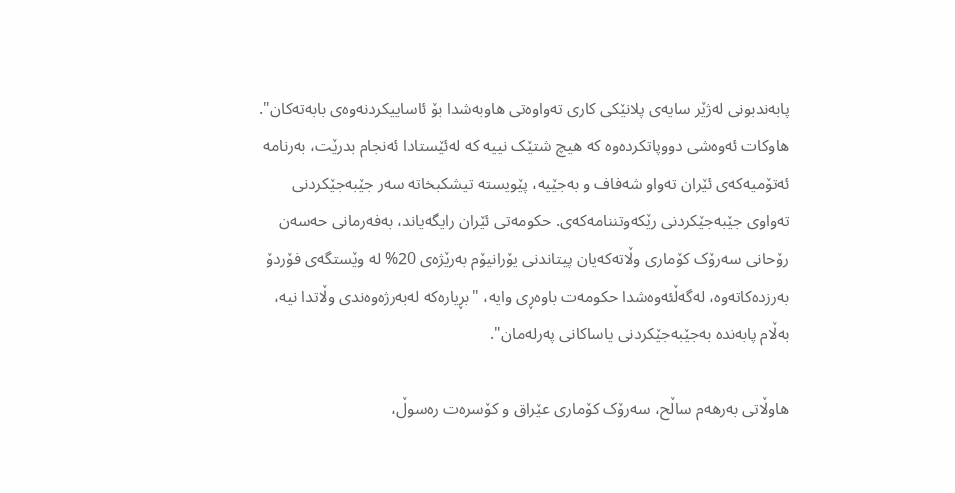پابه‌ندبونى له‌ژێر سایه‌ى پلانێکى کارى ته‌واوه‌تى هاوبه‌شدا بۆ ئاساییکردنه‌وه‌ى بابه‌ته‌کان". هاوکات ئه‌وه‌شى دووپاتکرده‌وه‌ که‌ هیچ شتێک نییه‌ که‌ له‌ئێستادا ئه‌نجام بدرێت، به‌رنامه‌ ئه‌تۆمیه‌که‌ى ئێران ته‌واو شه‌فاف و به‌جێیه‌، پێویسته‌ تیشکبخاته‌ سه‌ر جێبه‌جێکردنى ته‌واوى جێبه‌جێکردنى رێکه‌وتننامه‌که‌ی. حکومه‌تى ئێران رایگه‌یاند، به‌فه‌رمانى حه‌سه‌ن رۆحانى سه‌رۆک کۆمارى وڵاته‌که‌یان پیتاندنى یۆرانیۆم به‌رێژه‌ى 20% له‌ وێستگه‌ى فۆردۆ به‌رزده‌کاته‌وه‌، له‌گه‌ڵئه‌وه‌شدا حکومه‌ت باوه‌ڕى وایه‌، "بڕیاره‌که‌ له‌به‌رژه‌وه‌ندى وڵاتدا نیه‌، به‌ڵام پابه‌نده‌ به‌جێبه‌جێکردنى یاساکانى په‌رله‌مان".

هاوڵاتى ‌به‌رهه‌م ساڵح، سه‌رۆک کۆمارى عێراق و کۆسره‌ت ره‌سوڵ،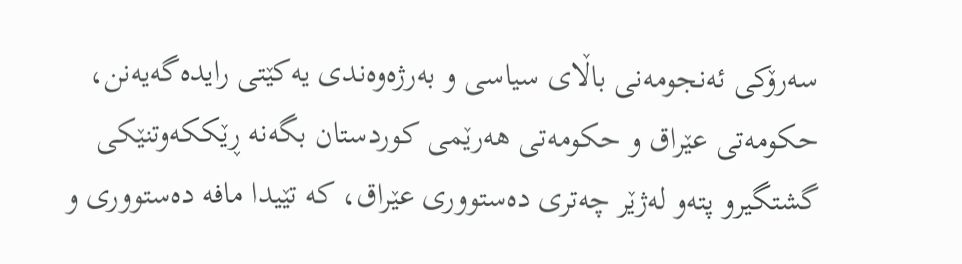سه‌رۆکى ئه‌نجومه‌نى باڵاى سیاسى و به‌رژه‌وه‌ندى یه‌کێتى رایده‌گه‌یه‌نن، حکومه‌تى عێراق و حکومه‌تى هه‌رێمى کوردستان بگه‌نه‌ ڕێککه‌وتنێکى گشتگیرو پته‌و له‌ژێر چه‌ترى ده‌ستوورى عێراق، که‌ تێیدا مافه‌ ده‌ستوورى و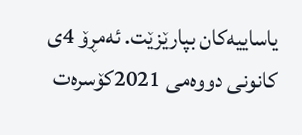یاساییه‌کان بپارێزێت. ئه‌مڕۆ 4ى کانونى دووه‌مى 2021کۆسره‌ت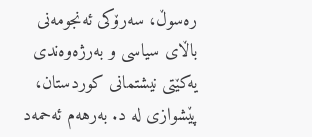ره‌سوڵ، سه‌رۆکى ئه‌نجومه‌نى باڵاى سیاسى و به‌رژه‌وه‌ندى یه‌کێتى نیشتمانى کوردستان، پێشوازى له‌ د. به‌رهه‌م ئه‌حمه‌د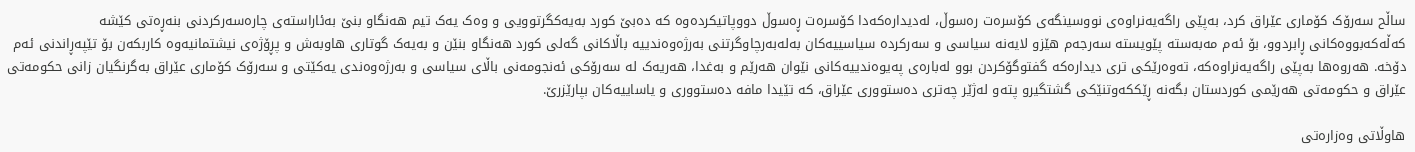ساڵح سه‌رۆک کۆمارى عێراق کرد، به‌پێى راگه‌یه‌نراوه‌ى نووسینگه‌ى کۆسره‌ت ره‌سوڵ، له‌دیداره‌که‌دا کۆسره‌ت ڕه‌سوڵ دووپاتیکرده‌وه‌ که‌ ده‌بێ کورد به‌یه‌کگرتوویى و وه‌ک یه‌ک تیم هه‌نگاو بنێ به‌ئاراسته‌ى چاره‌سه‌رکردنى بنه‌ڕه‌تى کێشه‌ که‌ڵه‌که‌بووه‌کانى ڕابردوو، بۆ ئه‌م مه‌به‌سته‌ پێویسته‌ سه‌رجه‌م هێزو لایه‌نه‌ سیاسى و سه‌رکرده‌ سیاسییه‌کان به‌له‌به‌رچاوگرتنى به‌رژه‌وه‌ندییه‌ باڵاکانى گه‌لى کورد هه‌نگاو بنێن و به‌یه‌ک گوتارى هاوبه‌ش و پڕۆژه‌ى نیشتمانیه‌وه‌ کاربکه‌ن بۆ تێپه‌ڕاندنى ئه‌م دۆخه‌. هه‌روه‌ها به‌پێى راگه‌یه‌نراوه‌که‌، ته‌وه‌رێکى ترى دیداره‌که‌ گفتوگۆکردن بوو له‌باره‌ى په‌یوه‌ندییه‌کانى نێوان هه‌رێم و به‌غدا، هه‌ریه‌ک له‌ سه‌رۆکى ئه‌نجومه‌نى باڵاى سیاسى و به‌رژه‌وه‌ندى یه‌کێتى و سه‌رۆک کۆمارى عێراق به‌گرنگیان زانى حکومه‌تى عێراق و حکومه‌تى هه‌رێمى کوردستان بگه‌نه‌ ڕێککه‌وتنێکى گشتگیرو پته‌و له‌ژێر چه‌ترى ده‌ستوورى عێراق، که‌ تێیدا مافه‌ ده‌ستوورى و یاساییه‌کان بپارێزرێ.

هاوڵاتى وەزارەتی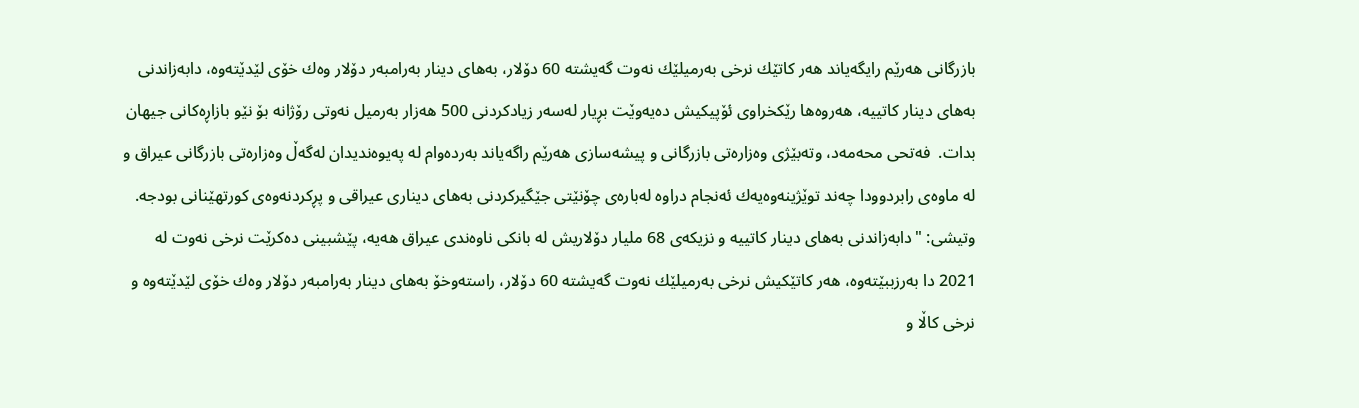بازرگانی هه‌رێم رایگه‌یاند هەر كاتێك نرخی بەرمیلێك نەوت گەیشتە 60 دۆلار، بەهای دینار بەرامبەر دۆلار وەك خۆی لێدێتەوە، دابەزاندنی بەهای دینار كاتییە، هه‌روه‌ها رێكخراوی‌ ئۆپیكیش دەیەوێت بڕیار لەسەر زیادکردنی 500 هەزار بەرمیل نەوتی رۆژانە بۆ نێو بازاڕەکانی جیهان بدات.  فەتحی محەمەد، وتەبێژی وەزارەتی بازرگانی و پیشەسازی هەرێم راگەیاند بەردەوام لە پەیوەندیدان لەگەڵ وەزارەتی بازرگانی عيراق و لە ماوەی رابردوودا چەند توێژینەوەیەك ئەنجام دراوە لەبارەی چۆنێتی جێگیركردنی بەهای دیناری عيراقی و پڕكردنەوەی كورتهێنانی بودجە. وتیشی: "دابەزاندنی بەهای دینار كاتییە و نزیكەی 68 ملیار دۆلاریش لە بانكی ناوەندی عيراق هەیە، پێشبینی دەكرێت نرخی نەوت لە 2021 دا بەرزببێتەوە، هەر كاتێكیش نرخی بەرمیلێك نەوت گەیشتە 60 دۆلار، راستەوخۆ بەهای دینار بەرامبەر دۆلار وەك خۆی لێدێتەوە و نرخی كاڵا و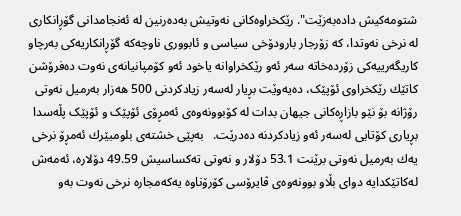شتومەكیش دادەبەزێت". رێكخراوه‌كانی‌ نه‌وتیش به‌ده‌رنین له‌ ئه‌نجامدانی‌ گۆڕانكاری‌ له‌ نرخی‌ نه‌وتدا، كه‌ زۆرجار بارودۆخی‌ سیاسی‌ و ئابووری‌ ناوچه‌كه‌ گۆڕانكاریه‌كی‌ به‌رچاو كاریگه‌رییه‌كی‌ زۆرده‌خاته‌ سه‌ر ئه‌و رێكخراوانه‌ یاخود ئه‌و كۆمپانیانه‌ی‌ نه‌وت ده‌فرۆشن كاتێك رێکخراوی ئۆپێک، دەیەوێت بڕیار لەسەر زیادکردنی 500 هەزار بەرمیل نەوتی رۆژانە بۆ نێو بازاڕەکانی جیهان بدات لە کۆبوونەوەی ئەمڕۆی ئۆپێک و ئۆپێک پڵەسدا بڕیاری کۆتایی لەسەر ئەو زیادکردنە دەدرێت.   به‌پێی‌ خشته‌ی‌ بلومبێرك ئه‌مڕۆ نرخی‌ یه‌ك به‌رمیل نه‌وتی‌ برێنت 53.1 دۆلار و نه‌وتی‌ ته‌كساسیش 49.59 دۆلاره‌، ئه‌مه‌ش له‌كاتێكدایه‌ دوای‌ بڵاو بوونه‌وه‌ی‌ ڤایرۆسی‌ كۆرۆناوه‌ یه‌كه‌مجاره‌ نرخی‌ نه‌وت به‌و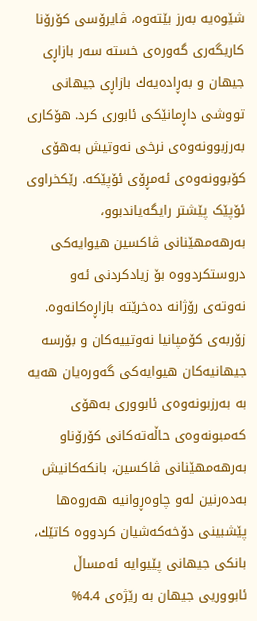شێوه‌یه‌ به‌رز بێته‌وه‌، ڤایرۆسی‌ كۆرۆنا كاریگه‌ری‌ گه‌وره‌ی‌ خسته‌ سه‌ر بازاڕی‌ جیهان و به‌ڕاده‌یه‌ك بازاڕی‌ جیهانی‌ تووشی‌ داڕمانێكی‌ ئابوری‌ كرد. هۆكاری‌ بەرزبوونەوەی نرخی نەوتیش بەهۆی کۆبوونەوەی ئەمڕۆی ئۆپێکە. رێکخراوی ئۆپێک پێشتر رایگەیاندبوو، بەرهەمهێنانی ڤاکسین هیوایەکی دروستکردووە بۆ زیادکردنی ئەو نەوتەی رۆژانە دەخرێتە بازاڕەکانەوە. زۆربه‌ی‌ كۆمپانیا نه‌وتییه‌كان و بۆرسه‌ جیهانیه‌كان هیوایه‌كی‌ گه‌وره‌یان هه‌یه‌ به‌ به‌رزبونه‌وه‌ی‌ ئابووری‌ به‌هۆی‌ كه‌مبونه‌وه‌ی‌ حاڵه‌ته‌كانی‌ كۆرۆناو به‌رهه‌مهێنانی‌ ڤاكسین، بانكه‌كانیش به‌ده‌رنین له‌و چاوه‌ڕوانیه‌ هه‌روه‌ها پێشبینی‌ دۆخه‌كه‌شیان كردووه‌ كاتێك، بانکی جیهانی پێیوایە ئەمساڵ ئابووریی جیهان بە رێژەی 4.4%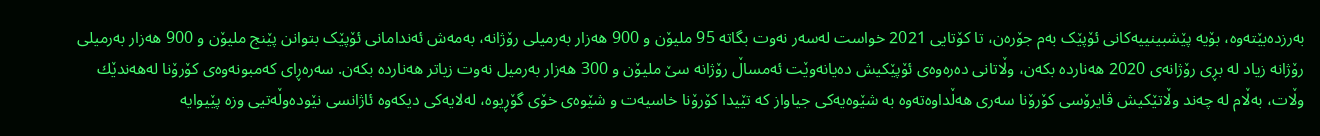بەرزدەبێتەوە، بۆیە پێشبینییەکانی ئۆپێک بەم جۆرەن، تا کۆتایی 2021 خواست لەسەر نەوت بگاتە 95 ملیۆن و 900 هەزار بەرمیلی رۆژانە، بەمەش ئەندامانی ئۆپێک بتوانن پێنج ملیۆن و 900 هەزار بەرمیلی رۆژانە زیاد لە بڕی رۆژانەی 2020 هەناردە بکەن، وڵاتانی دەرەوەی ئۆپێکیش دەیانەوێت ئەمساڵ رۆژانە سێ ملیۆن و 300 هەزار بەرمیل نەوت زیاتر هەناردە بکەن. سه‌ره‌ڕای‌ كه‌مبونه‌وه‌ی‌ كۆرۆنا له‌هه‌ندێك وڵات، به‌ڵام له‌ چه‌ند وڵاتێكیش ڤایرۆسی‌ كۆرۆنا سه‌ری‌ هه‌ڵداوه‌ته‌وه‌ به‌ شێوه‌یه‌كی‌ جیاواز كه‌ تێیدا كۆرۆنا خاسیه‌ت و شێوه‌ی‌ خۆی‌ گۆڕیوه‌، له‌لایه‌كی‌ دیكه‌وه‌ ئاژانسی نێودەوڵەتیی وزە پێیوایە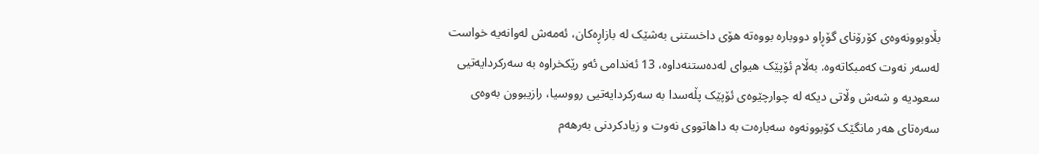بڵاوبوونەوەی کۆرۆنای گۆڕاو دووبارە بووەتە هۆی داخستنی بەشێک لە بازاڕەکان، ئەمەش لەوانەیە خواست لەسەر نەوت کەمبکاتەوە. بەڵام ئۆپێک هیوای لەدەستنەداوە، 13 ئەندامی ئەو رێکخراوە بە سەرکردایەتیی سعودیە و شەش وڵاتی دیکە لە چوارچێوەی ئۆپێک پڵەسدا بە سەرکردایەتیی رووسیا، رازیبوون بەوەی سەرەتای هەر مانگێک کۆبوونەوە سەبارەت بە داهاتووی نەوت و زیادکردنی بەرهەم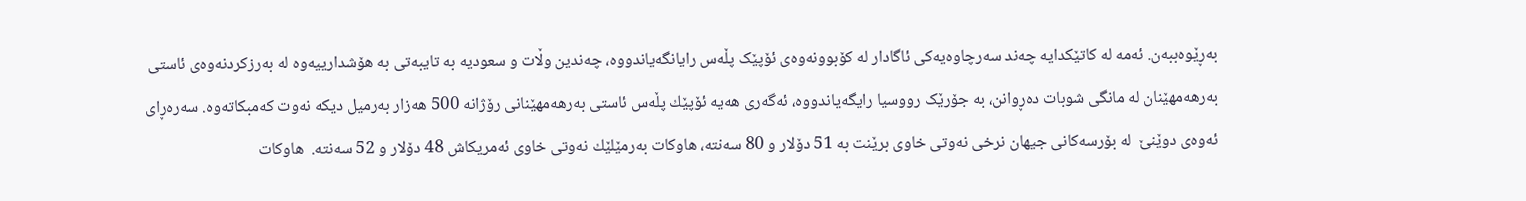بەڕێوەببەن. ئەمە لە کاتێکدایە چەند سەرچاوەیەکی ئاگادار لە کۆبوونەوەی ئۆپێک پڵەس رایانگەیاندووە، چەندین وڵات و سعودیە بە تایبەتی بە هۆشدارییەوە لە بەرزکردنەوەی ئاستی بەرهەمهێنان لە مانگی شوبات دەڕوانن، بە جۆرێک رووسیا رایگەیاندووە، ئەگەری هەیە ئۆپێك پڵەس ئاستی بەرهەمهێنانی رۆژانە 500 هەزار بەرمیل دیکە نەوت کەمبکاتەوە. سه‌ره‌ڕای‌ ئه‌وه‌ی‌ دوێنێ  له‌ بۆرسه‌كانی جیهان نرخی نه‌وتی خاوی برێنت به‌ 51 دۆلار و 80 سه‌نته‌، هاوكات به‌رمێلێك نه‌وتی خاوی ئه‌مریكاش 48 دۆلار و 52 سه‌نته‌.  هاوکات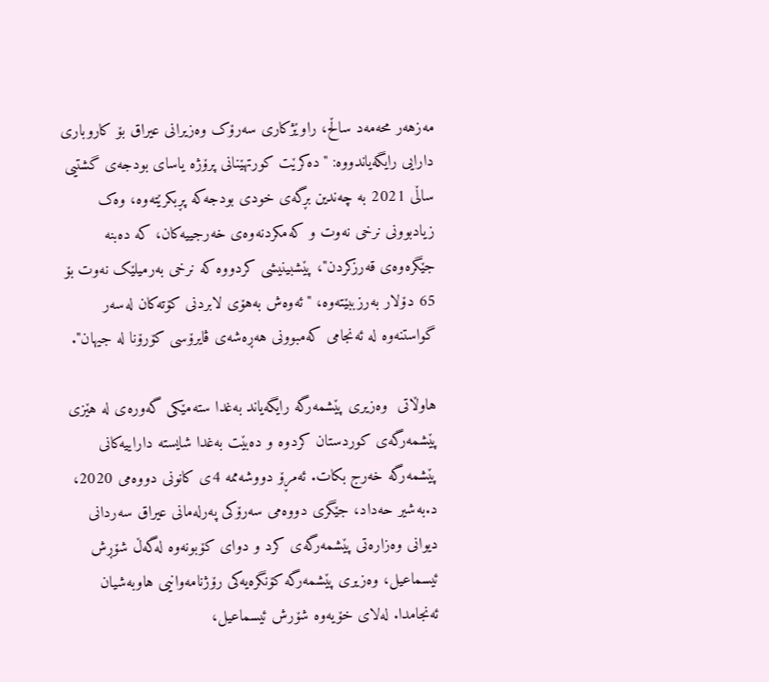مەزهەر محەمەد ساڵح، راوێژکاری سەرۆک وەزیرانی عيراق بۆ کاروباری دارایی رایگەیاندووه‌: "دەکرێت کورتهێنانی پرۆژە یاسای بودجەی گشتیی ساڵی 2021 بە چەندین بڕگەی خودی بودجەکە پڕبکرێتەوە، وەک زیادبوونی نرخی نەوت و کەمکردنەوەی خەرجییەکان، کە دەبنە جێگرەوەی قەرزکردن"، پێشبینیشی کردووە کە نرخی بەرمیلێک نەوت بۆ 65 دۆلار بەرزببێتەوە، "ئەوەش بەهۆی لابردنی کۆتەکان لەسەر گواستنەوە لە ئەنجامی کەمبوونی هەڕەشەی ڤایرۆسی کۆرۆنا لە جیهان".

هاوڵاتى  وه‌زیری پێشمه‌رگه‌ رایگه‌یاند به‌غدا سته‌مێكی گه‌وره‌ی له‌ هێزی پێشمه‌رگه‌ی كوردستان كردوه‌ و ده‌بێت به‌غدا شایسته‌ داراییه‌كانی پێشمه‌رگه‌ خه‌رج بكات. ئه‌مڕۆ دووشه‌ممه‌ 4ی‌ كانونی‌ دووه‌می‌ 2020،‌ د.به‌شیر حه‌داد، جێگری‌ دووه‌می‌ سه‌رۆكی‌ په‌رله‌مانی‌ عیراق سه‌ردانی دیوانی وه‌زاره‌تی پێشمه‌رگه‌ی كرد و دوای كۆبونه‌وه‌ له‌گه‌ڵ شۆڕش ئیسماعیل، وه‌زیری‌ پێشمه‌رگه‌ كۆنگره‌یه‌كی رۆژنامه‌وانیی هاوبه‌شیان ئه‌نجامدا. له‌لای خۆیه‌وه‌ شۆرش ئیسماعیل،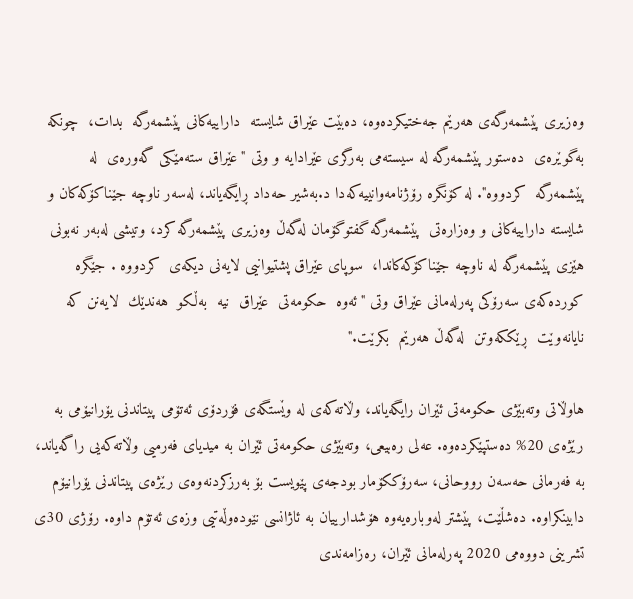وه‌زیری‌ پێشمه‌رگه‌ی هه‌رێم ‌جه‌ختیكرده‌وه‌، دەبێت عێراق شایستە  داراییەكانی پێشمەرگە  بدات،  چونكه‌ بەگوێرەی  دەستور پێشمەرگە لە سیستەمی بەرگری عێرادایه‌ و وتی "عێراق ستەمێكی گەورەی  لە  پێشمەرگە  كردووە". له‌ كۆنگره‌ رۆژنامه‌وانییه‌كه‌دا د.به‌شیر حه‌داد ڕایگه‌یاند، لەسەر ناوچە جێناكۆكەكان و شایستە داراییەكانی و وەزارەتی  پێشمەرگە گفتوگۆمان له‌گه‌ڵ وه‌زیری پێشمه‌رگه‌ كرد، وتیشی لەبەر نەبونی هێزی پێشمەرگە لە ناوچە جێناكۆكەكاندا،  سوپای عێراق پشتیوانیی لایەنی دیكەی  كردووە . جێگره‌ كورده‌كه‌ی سه‌رۆكی په‌رله‌مانی عێراق وتی "ئەوە  حكومەتی  عێراق  نیە  بەڵكو  هەندێك  لایەنن كه‌  نایانەوێت  ڕێككەوتن  لەگەڵ هەرێم  بكرێت."

هاوڵاتى وتەبێژی حکومەتی ئێران رایگەیاند، وڵاتەکەی لە وێستگەی فۆردۆی ئەتۆمی پیتاندنی یۆرانیۆمی بە رێژەی 20% دەستپێکردەوە. عەلی رەبیعی، وتەبێژی حکومەتی ئێران بە میدیای فەرمیی وڵاتەکەیی راگەیاند، بە فەرمانی حەسەن رووحانی، سەرۆککۆمار بودجەی پێویست بۆ بەرزکردنەوەی رێژەی پیتاندنی یۆرانیۆم دابینکراوە. دەشڵێت، پێشتر لەوبارەیەوە هۆشدارییان بە ئاژانسی نێودەوڵەتیی وزەی ئەتۆم داوە. رۆژی 30ی تشرینی دووەمی 2020 پەرلەمانی ئێران، رەزامەندی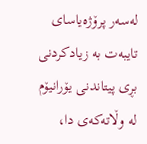لەسەر پرۆژەیاسای تایبەت بە زیادکردنی بڕی پیتاندنی یۆرانیۆم لە وڵاتەکەی دا،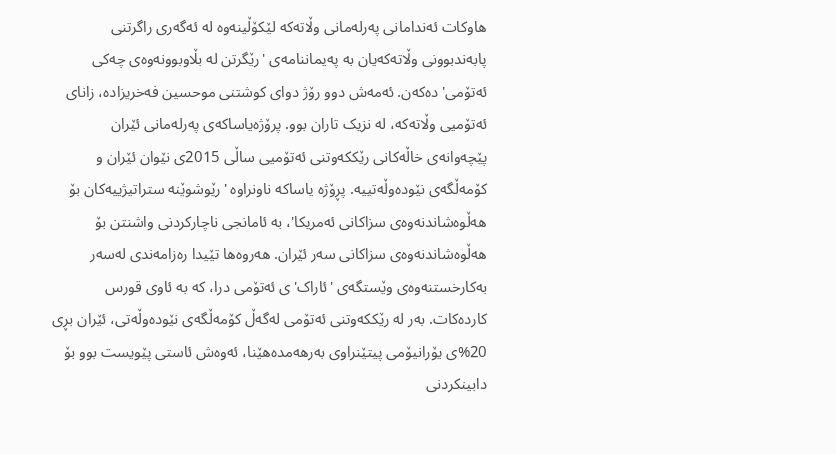هاوکات ئەندامانی پەرلەمانی وڵاتەکە لێکۆڵینەوە لە ئەگەری راگرتنی پابەندبوونی وڵاتەکەیان بە پەیماننامەی 'رێگرتن لە بڵاوبوونەوەی چەکی ئەتۆمی' دەکەن. ئەمەش دوو رۆژ دوای کوشتنی موحسین فەخریزادە، زانای ئەتۆمیی وڵاتەکە، لە نزیک تاران بوو. پرۆژەیاساکەی پەرلەمانی ئێران پێچەوانەی خاڵەکانی رێککەوتنی ئەتۆمیی ساڵی 2015ی نێوان ئێران و کۆمەڵگەی نێودەوڵەتییە. پڕۆژە یاساکە ناونراوە 'رێوشوێنە ستراتیژییەکان بۆ هەڵوەشاندنەوەی سزاکانی ئەمریکا'، بە ئامانجی ناچارکردنی واشنتن بۆ هەڵوەشاندنەوەی سزاکانی سەر ئێران. هەروەها تێیدا رەزامەندی لەسەر بەکارخستنەوەی وێستگەی 'ئاراک'ی ئەتۆمی درا، کە بە ئاوی قورس کاردەکات. بەر لە رێککەوتنی ئەتۆمی لەگەڵ کۆمەڵگەی نێودەوڵەتی، ئێران بڕی 20%ی یۆرانیۆمی پیتێنراوی بەرهەمدەهێنا، ئەوەش ئاستی پێویست بوو بۆ دابینکردنی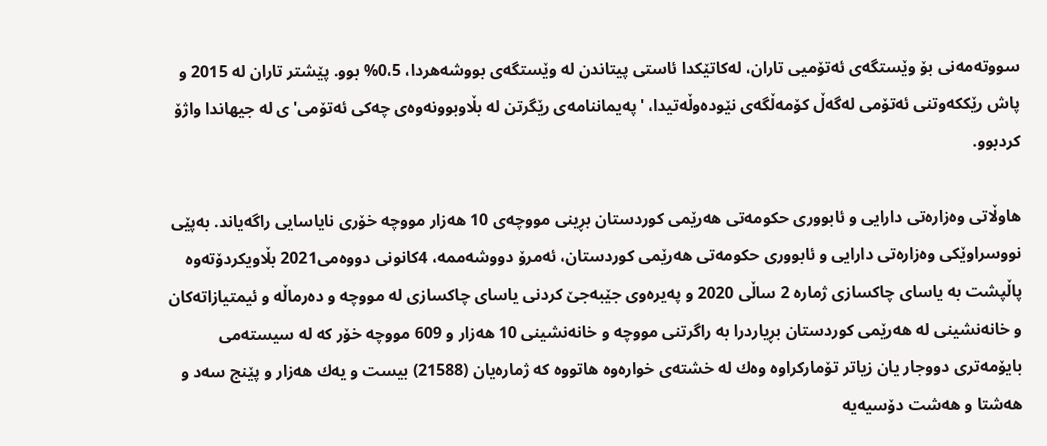سووتەمەنی بۆ وێستگەی ئەتۆمیی تاران، لەکاتێکدا ئاستی پیتاندن لە وێستگەی بووشەهردا، 0،5% بوو. پێشتر تاران لە 2015 و پاش رێککەوتنی ئەتۆمی لەگەڵ کۆمەڵگەی نێودەوڵەتیدا، 'پەیماننامەی رێگرتن لە بڵاوبوونەوەی چەکی ئەتۆمی'ی لە جیهاندا واژۆ کردبوو.

هاوڵاتى وه‌زاره‌تی دارایی و ئابووری حكومه‌تی هه‌رێمی كوردستان بڕینی مووچه‌ی 10 هه‌زار مووچه‌ خۆری نایاسایی راگه‌یاند. به‌پێی نووسراوێكی وه‌زاره‌تی دارایی و ئابووری حكومه‌تی هه‌رێمی كوردستان، ئه‌مرۆ دووشه‌ممه‌، 4کانونى دووه‌مى2021 بڵاویکردۆته‌وه‌ پاڵپشت بە یاسای چاكسازی ژمارە 2 ساڵی 2020 و پەیرەوی جێبەجێ كردنی یاسای چاكسازی لە مووچە و دەرماڵە و ئیمتیازاتەكان و خانەنشینی لە هەرێمی كوردستان بڕیاردرا بە راگرتنی مووچە و خانەنشینی 10 هه‌زار و 609 مووچە خۆر كە لە سیستەمی بایۆمەتری دووجار یان زیاتر تۆماركراوە وەك لە خشتەی خوارەوە هاتووە كە ژمارەیان (21588) بیست و یەك هەزار و پێنج سەد و هەشتا و هەشت دۆسیەیە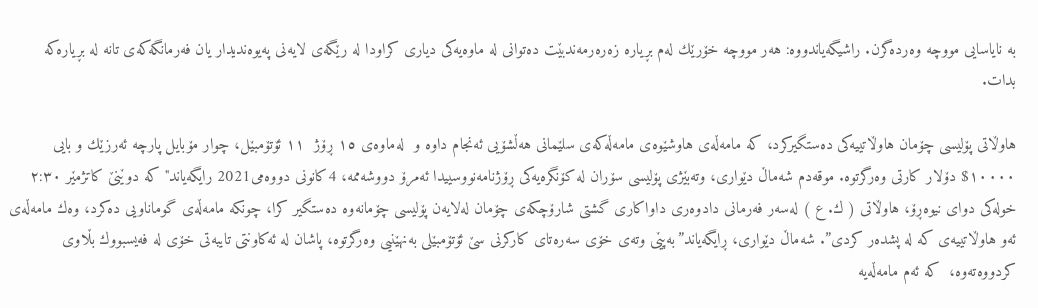بە نایاسایی مووچە وەردەگرن. راشیگه‌یاندووه‌: هەر مووچە خۆرێك لەم بڕیارە زەرەرمەندبێت دەتوانی لە ماوەیەكی دیاری كراودا لە رێگەی لایەنی پەیوەندیدار یان فەرمانگەكەی تانە لە بڕیارەكە بدات.

هاوڵاتى پۆلیسی چۆمان هاوڵاتییەکی دەستگیرکرد، کە مامەڵەی هاوشێوەی مامەڵەکەی سلێمانی هەڵشۆیی ئەنجام داوه‌ و  لەماوەی ١٥ ڕۆژ  ١١ ئۆتۆمبێل، چوار مۆبایل پارچە ئەرزێك و بایی ١٠٠٠٠$ دۆلار كارتی وەرگرتوە. موقەدم شەماڵ دێواری، وتەبێژی پۆلیسی سۆران لە کۆنگرەیەکی ڕۆژنامەنووسییدا ئه‌مرۆ دووشه‌ممه‌، 4کانونى دووه‌مى2021 رایگه‌یاند" کە دوێنێ كاتژمێر ٢:٣٠ خولەکی دوای نیوەڕۆ، هاوڵاتی ( ك. ع ) لەسەر فەرمانی دادوەری داواكاری گشتی شارۆچکەی چۆمان لەلایەن پۆلیسی چۆمانەوە دەستگیر كرا، چونكە مامەڵەی گوماناویی دەكرد، وەك مامەڵەی ئەو هاوڵاتییەی كە لە پشدەر كردی”. شەماڵ دێواری، ڕایگەیاند”بەپێی وتەی خۆی سەرەتای كاركرنی سێ ئۆتۆمبێلی بەنهێنیی وەرگرتوە، پاشان لە ئەكاونتی تایبەتی خۆی لە فەیسبووك بڵاوی كردووەتەوە،  كە ئەم مامەڵەیە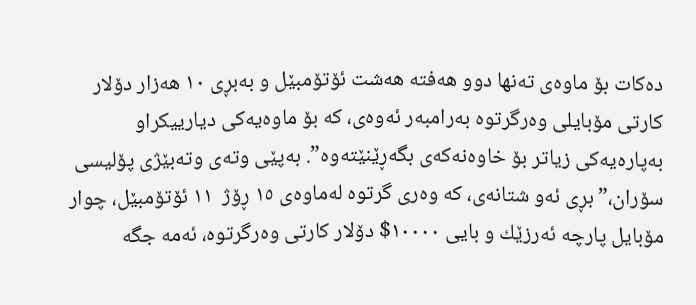دەكات بۆ ماوەی تەنها دوو هەفتە هەشت ئۆتۆمبێل و بەبڕی ١٠ هەزار دۆلار كارتی مۆبایلی وەرگرتوە بەرامبەر ئەوەی، كە بۆ ماوەیەكی دیارییكراو بەپارەیەكی زیاتر بۆ خاوەنەكەی بگەڕێنێتەوە”. بەپێی وتەی وتەبێژی پۆلیسی سۆران،”بڕی ئەو شتانەی، كە وەری گرتوە لەماوەی ١٥ ڕۆژ  ١١ ئۆتۆمبێل، چوار مۆبایل پارچە ئەرزێك و بایی ١٠٠٠٠$ دۆلار كارتی وەرگرتوە، ئەمە جگە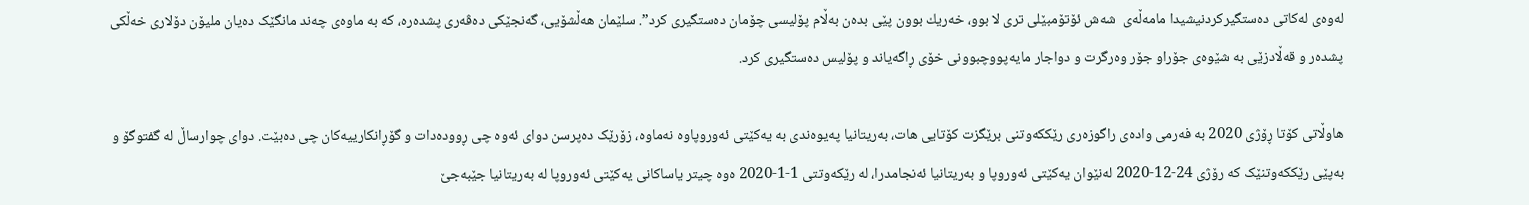لەوەی لەكاتی دەستگیركردنیشیدا مامەڵەی  شەش ئۆتۆمبێلی تری لا بوو، خەریك بوون پێی بدەن بەڵام پۆلیسی چۆمان دەستگیری کرد”. سلێمان هەڵشۆیی، گەنجێکی دەڤەری پشدەرە، کە بە ماوەی چەند مانگێک دەیان ملیۆن دۆلاری خەڵکی پشدەر و قەڵادزێی بە شێوەی جۆراو جۆر وەرگرت و دواجار مایەپووچبوونی خۆی ڕاگەیاند و پۆلیس دەستگیری کرد.

هاوڵاتى کۆتا ڕۆژى 2020 بە فەرمی وادەی راگوزەری رێککەوتنی برێگزت کۆتایی هات، بەریتانیا پەیوەندی بە یەکێتی ئەوروپاوە نەماوە، زۆرێک دەپرسن دوای ئەوە چی ڕوودەدات و گۆڕانکارییەکان چی دەبێت. دوای چوارساڵ لە گفتوگۆ و بەپێی رێککەوتنێک کە رۆژی 24-12-2020 لەنێوان یەکێتی ئەوروپا و بەریتانیا ئەنجامدرا، لە رێکەوتتی 1-1-2020 ەوە چیتر یاساکانی یەکێتی ئەوروپا لە بەریتانیا جێبەجێ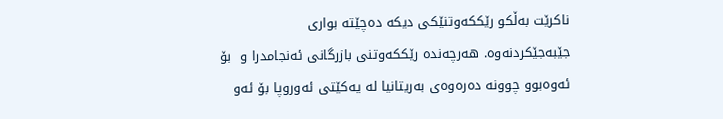ناکرێت بەڵکو رێککەوتنێکی دیکە دەچێتە بواری جێبەجێکردنەوە. هەرچەندە رێککەوتنی بازرگانی ئەنجامدرا و  بۆ ئەوەبوو چوونە دەرەوەی بەریتانیا لە یەکێتی ئەوروپا بۆ ئەو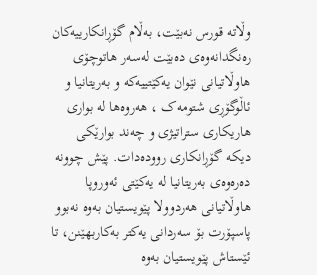وڵاتە قورس نەبێت، بەڵام گۆڕانکارییەکان رەنگدانەوەی دەبێت لەسەر هاتوچۆی هاوڵاتیانی نێوان یەکێتییەکە و بەریتانیا و ئاڵوگۆڕی شتومەک ، هەروەها لە بواری هاریکاری ستراتیژی و چەند بوارێکی دیکە گۆڕانکاری روودەدات. پێش چوونە دەرەوەی بەریتانیا لە یەکێتی ئەوروپا هاوڵاتیانی هەردوولا پێویستیان بەوە نەبوو پاسپۆرت بۆ سەردانی یەکتر بەکاربهێنن، تا ئێستاش پێویستیان بەوە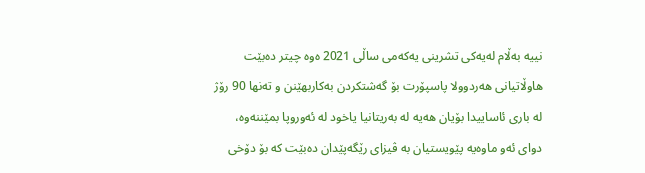نییە بەڵام لەیەکی تشرینی یەکەمی ساڵی 2021 ەوە چیتر دەبێت هاوڵاتیانی هەردوولا پاسپۆرت بۆ گەشتکردن بەکاربهێنن و تەنها 90 رۆژ لە باری ئاساییدا بۆیان هەیە لە بەریتانیا یاخود لە ئەوروپا بمێننەوە، دوای ئەو ماوەیە پێویستیان بە ڤیزای رێگەپێدان دەبێت کە بۆ دۆخی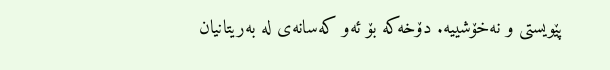پێویستی و نەخۆشییە. دۆخەکە بۆ ئەو کەسانەی لە بەریتانیان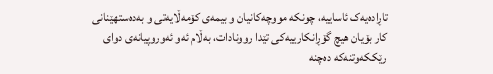تاڕادەیەک ئاساییە، چونکە مووچەکانیان و بیمەی کۆمەڵایەتی و بەدەستهێنانی کار بۆیان هیچ گۆڕانکارییەکی تێدا روونادات، بەڵام ئەو ئەوروپیانەی دوای رێککەوتنەکە دەچنە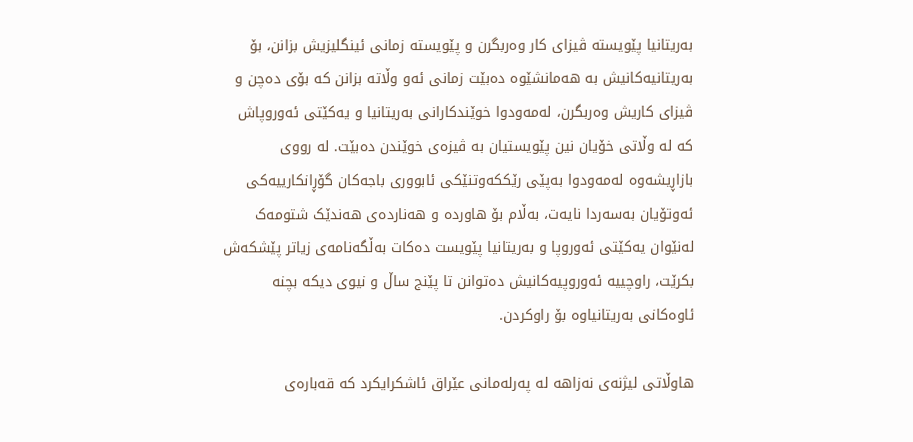بەریتانیا پێویستە ڤیزای کار وەربگرن و پێویستە زمانی ئینگلیزیش بزانن، بۆ بەریتانیەکانیش بە هەمانشێوە دەبێت زمانی ئەو وڵاتە بزانن کە بۆی دەچن و ڤیزای کاریش وەربگرن، لەمەودوا خوێندکارانی بەریتانیا و یەکێتی ئەوروپاش کە لە وڵاتی خۆیان نین پێویستیان بە ڤیزەی خوێندن دەبێت. لە رووی بازاڕیشەوە لەمەودوا بەپێی رێککەوتنێکی ئابووری باجەکان گۆڕانکارییەکی ئەوتۆیان بەسەردا نایەت، بەڵام بۆ هاوردە و هەناردەی هەندێک شتومەک لەنێوان یەکێتی ئەوروپا و بەریتانیا پێویست دەکات بەڵگەنامەی زیاتر پێشکەش بکرێت، راوچییە ئەوروپیەکانیش دەتوانن تا پێنج ساڵ و نیوی دیکە بچنە ئاوەکانی بەریتانیاوە بۆ راوکردن.

هاوڵاتى لیژنه‌ی نه‌زاهه‌ له‌ په‌رله‌مانی عێراق ئاشكرایكرد كه‌ قه‌باره‌ی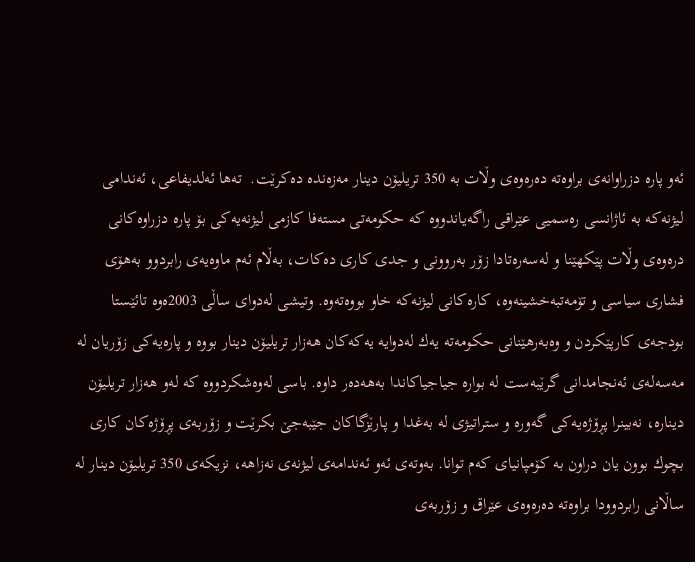ئه‌و پاره‌ دزراوانه‌ی براوه‌ته‌ ده‌ره‌وه‌ی وڵات به‌ 350 تریلیۆن دینار مه‌زه‌نده‌ ده‌كرێت.  ته‌ها ئه‌لدیفاعی، ئه‌ندامی لیژنه‌كه‌ به‌ ئاژانسی ره‌سمیی عێراقی راگه‌یاندووه‌ كه‌ حكومه‌تی مسته‌فا كازمی لیژنه‌یه‌كی بۆ پاره‌ دزراوه‌كانی دره‌وه‌ی وڵات پێكهێنا و له‌سه‌ره‌تادا زۆر به‌روونی و جدی كاری ده‌كات، به‌ڵام ئه‌م ماوه‌یه‌ی رابردوو به‌هۆی فشاری سیاسی و تۆمه‌تبه‌خشینه‌وه‌، كاره‌كانی لیژنه‌كه‌ خاو بووه‌ته‌وه‌. وتیشی له‌دوای ساڵی 2003ه‌وه‌ تائێستا بودجه‌ی كارپێكردن و وه‌به‌رهێنانی حكومه‌ته‌ یه‌ك له‌دوایه‌ یه‌كه‌كان هه‌زار تریلیۆن دینار بووه‌ و پاره‌یه‌كی زۆریان له‌ مه‌سه‌له‌ی ئه‌نجامدانی گرێبه‌ست له‌ بواره‌ جیاجیاكاندا به‌هه‌ده‌ر داوه‌. باسی له‌وه‌شكردووه‌ كه‌ له‌و هه‌زار تریلیۆن دیناره‌، نه‌بینرا پڕۆژه‌یه‌كی گه‌وره‌ و ستراتیژی له‌ به‌غدا و پارێزگاكان جێبه‌جێ بكرێت و زۆربه‌ی پڕۆژه‌كان كاری بچوك بوون یان دراون به‌ كۆمپانیای كه‌م توانا. به‌وته‌ی ئه‌و ئه‌ندامه‌ی لیژنه‌ی نه‌زاهه‌، نزیكه‌ی 350 تریلیۆن دینار له‌ ساڵانی رابردوودا براوه‌ته‌ ده‌ره‌وه‌ی عێراق و زۆربه‌ی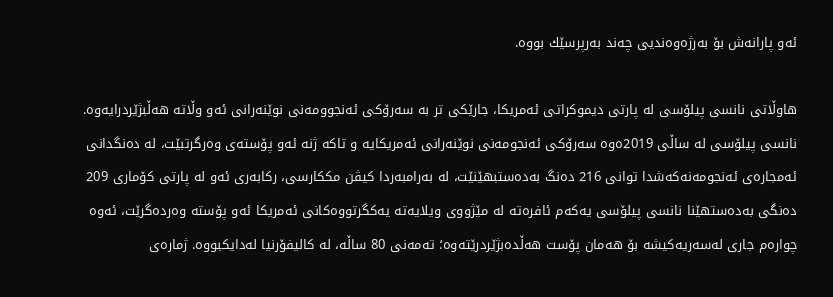ئه‌و پارانه‌ش بۆ به‌رژه‌وه‌ندیی چه‌ند به‌رپرسێك بووه‌.

هاوڵاتى نانسی پیلۆسی لە پارتی دیموكراتی ئەمریكا، جارێكی تر بە سەرۆكی ئەنجوومەنی نوێنەرانی ئەو وڵاتە هەڵبژێردرایەوە. نانسی پیلۆسی لە ساڵی 2019ەوە سەرۆكی ئەنجومەنی نوێنەرانی ئەمریكایە و تاكە ژنە ئەو پۆستەی وەرگرتبێت، لە دەنگدانی ئەمجارەی ئەنجومەنەكەشدا توانی 216 دەنگ بەدەستبهێنێت، لە بەرامبەردا كیڤن مككارسی، ركابەری ئەو لە پارتی كۆماری 209 دەنگی بەدەستهێنا نانسی پیلۆسی یەكەم ئافرەتە لە مێژووی ویلایەتە یەكگرتووەكانی ئەمریكا ئەو پۆستە وەردەگرێت، ئەوە چوارەم جاری لەسەریەكیشە بۆ هەمان پۆست هەڵدەبژێردرێتەوە؛ تەمەنی 80 ساڵە، لە كالیفۆرنیا لەدایكبووە. ژمارەی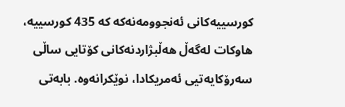کورسییەکانی ئەنجوومەنەکە کە 435 کورسییە، هاوکات لەگەڵ هەڵبژاردنەکانی کۆتایی ساڵی سەرۆکایەتیی ئەمریکادا، نوێکرانەوە. بابەتی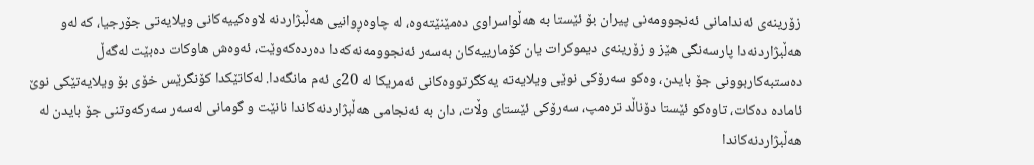زۆرینەی ئەندامانی ئەنجوومەنی پیران بۆ ئێستا بە هەڵواسراوی دەمێنێتەوە، لە چاوەڕوانیی هەڵبژاردنە لاوەکییەکانی ویلایەتی جۆرجیا، کە لەو هەڵبژاردنەدا پارسەنگی هێز و زۆرینەی دیموکرات یان کۆمارییەکان بەسەر ئەنجوومەنەکەدا دەردەکەوێت، ئەوەش هاوکات دەبێت لەگەڵ دەستبەکاربوونی جۆ بایدن، وەکو سەرۆکی نوێی ویلایەتە یەکگرتووەکانی ئەمریکا لە 20ی ئەم مانگەدا. لەکاتێکدا کۆنگرێس خۆی بۆ ویلایەتێکی نوێ ئامادە دەکات، تاوەکو ئێستا دۆناڵد ترەمپ، سەرۆکی ئێستای وڵات، دان بە ئەنجامی هەڵبژاردنەکاندا نانێت و گومانی لەسەر سەرکەوتنی جۆ بایدن لە هەڵبژاردنەکاندا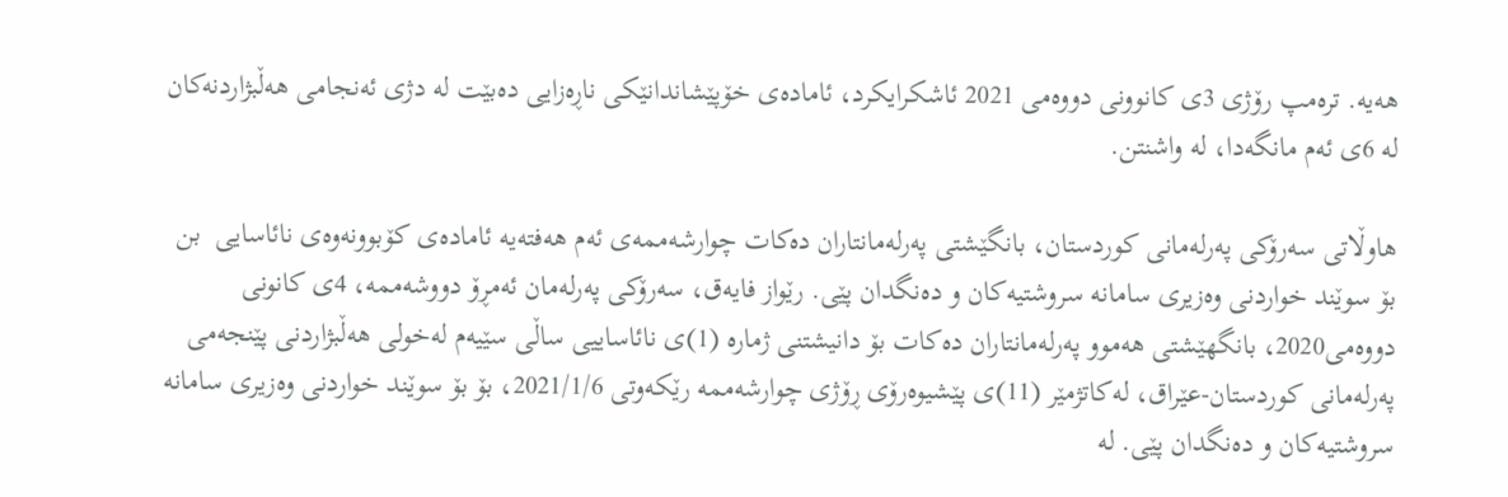هەیە. ترەمپ رۆژی 3ی کانوونی دووەمی 2021 ئاشکرایکرد، ئامادەی خۆپێشاندانێکی ناڕەزایی دەبێت لە دژی ئەنجامی هەڵبژاردنەکان لە 6ی ئەم مانگەدا، لە واشنتن.

هاوڵاتى سەرۆكی پەرلەمانی كوردستان، بانگێشتی پەرلەمانتاران دەكات چوارشه‌ممه‌ى ئه‌م هه‌فته‌یه‌ ئامادەی كۆبوونەوەی نائاسایی  بن بۆ سوێند خواردنى وه‌زیرى سامانه‌ سروشتیه‌کان و ده‌نگدان پێى. رێواز فایه‌ق، سه‌رۆکى په‌رله‌مان ئه‌مڕۆ دووشه‌ممه‌، 4ى کانونى دووه‌مى2020، بانگهێشتى هه‌موو په‌رله‌مانتاران ده‌کات بۆ دانیشتنی ژماره‌ (1)ی نائاساییی ساڵی سێیه‌م له‌خولی هه‌ڵبژاردنی پێنجه‌می په‌رله‌مانی كوردستان-عێراق، له‌كاتژمێر (11)ی پێشیوه‌رۆی ڕۆژی چوارشه‌ممه‌ رێكه‌وتی 2021/1/6، بۆ بۆ سوێند خواردنى وه‌زیرى سامانه‌ سروشتیه‌کان و ده‌نگدان پێى. لە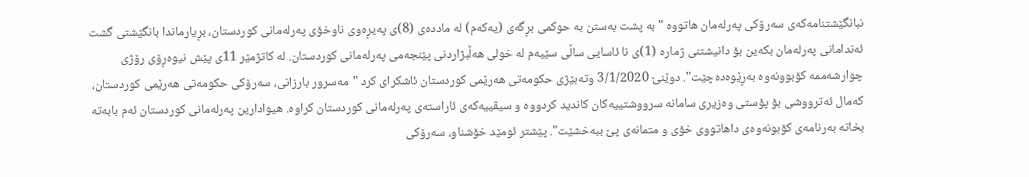نبانگێشتنامەكەی سەرۆكی پەرلەمان ھاتووە " بە پشت بەستن بە حوكمی بڕگەی (یەكەم) لە ماددەی (8)ی پەیڕەوی ناوخۆی پەرلەمانی كوردستان، بڕیارماندا بانگێشتی گشت ئەندامانی پەرلەمان بكەین بۆ دانیشتنی ژمارە (1)ی نا ئاسایی ساڵی سێیەم لە خولی ھەڵبژاردنی پێنجەمی پەرلەمانی كوردستان. لە كاتژمێر 11ی پێش نیوەڕۆی رۆژی چوارشەممە كۆبوونەوە بەڕێوەدەچێت". دوێنێ 3/1/2020 وتەبێژی حكومەتی ھەرێمی كوردستان ئاشكرای كرد "مه‌سرور بارزانی، سه‌رۆكی حكومه‌تی هه‌رێمی كوردستان، كه‌مال ئه‌ترووشی بۆ پۆستی وه‌زیری سامانه‌ سرووشتییه‌كان كاندید كردووه‌ و سیڤییه‌كه‌ی ئاراسته‌ی په‌رله‌مانی كوردستان كراوه‌. ھیوادارین پەرلەمانی کوردستان ئەم بابەتە بخاتە بەرنامەی کۆبونەوەی داهاتووی خۆی و متمانەی پێ ببەخشێت". پێشتر ئومێد خۆشناو، سەرۆکی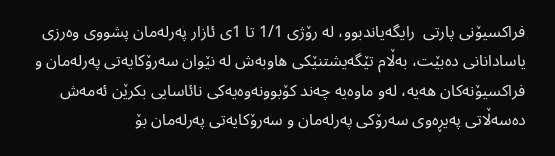فراکسیۆنی پارتی  رایگەیاندبوو، له‌ رۆژی 1/1 تا 1ی ئازار په‌رله‌مان پشووی وه‌رزی یاسادانانی ده‌بێت، به‌ڵام تێگه‌یشتنێکی هاوبه‌ش له‌ نێوان سه‌رۆکایه‌تی په‌رله‌مان و فراکسیۆنه‌کان هه‌یه‌، له‌و ماوه‌یه‌ چه‌ند کۆبوونه‌وه‌یه‌کی نائاسایی بکرێن ئه‌مه‌ش ده‌سه‌ڵاتی په‌یڕه‌وی سه‌رۆکی په‌رله‌مان و سه‌رۆکایه‌تی په‌رله‌مان بۆ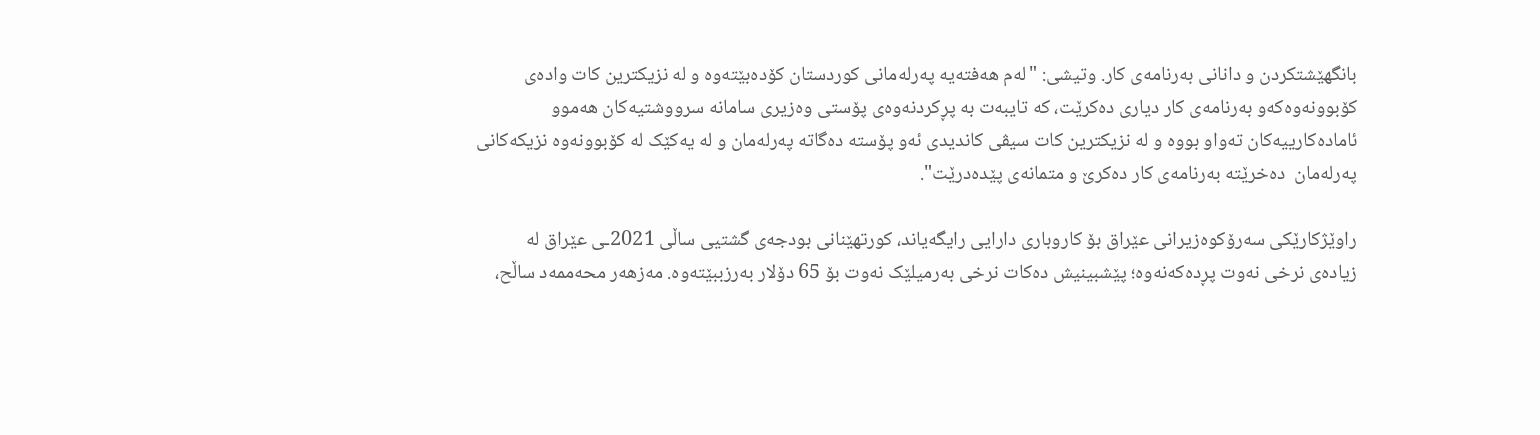بانگهێشتکردن و دانانی به‌رنامه‌ی کار. وتیشی: "لەم هه‌فته‌یه‌ په‌رله‌مانی کوردستان کۆده‌بێته‌وه‌ و له ‌نزیکترین کات واده‌ی کۆبوونه‌وه‌که‌و به‌رنامه‌ی کار دیاری ده‌کرێت، کە تایبه‌ت به‌ پڕکردنه‌وه‌ی پۆستی وه‌زیری سامانه ‌سرووشتیه‌کان هه‌موو ئاماده‌کارییه‌کان ته‌واو بووه ‌و له ‌نزیکترین کات سیڤی کاندیدی ئه‌و پۆسته‌ ده‌گاته‌ په‌رله‌مان و له‌ یه‌کێک له‌ کۆبوونه‌وه نزیکه‌کانی په‌رله‌مان  دەخرێتە به‌رنامه‌ی کار ده‌کرێ و متمانه‌ی پێده‌درێت".

راوێژکارێکی سەرۆکوەزیرانی عێراق بۆ کاروباری دارایی رایگەیاند، کورتهێنانی بودجەی گشتیی ساڵی 2021ـی عێراق لە زیادەی نرخی نەوت پڕدەکەنەوە؛ پێشبینیش دەکات نرخی بەرمیلێک نەوت بۆ 65 دۆلار بەرزببێتەوە. مەزهەر محەممەد ساڵح،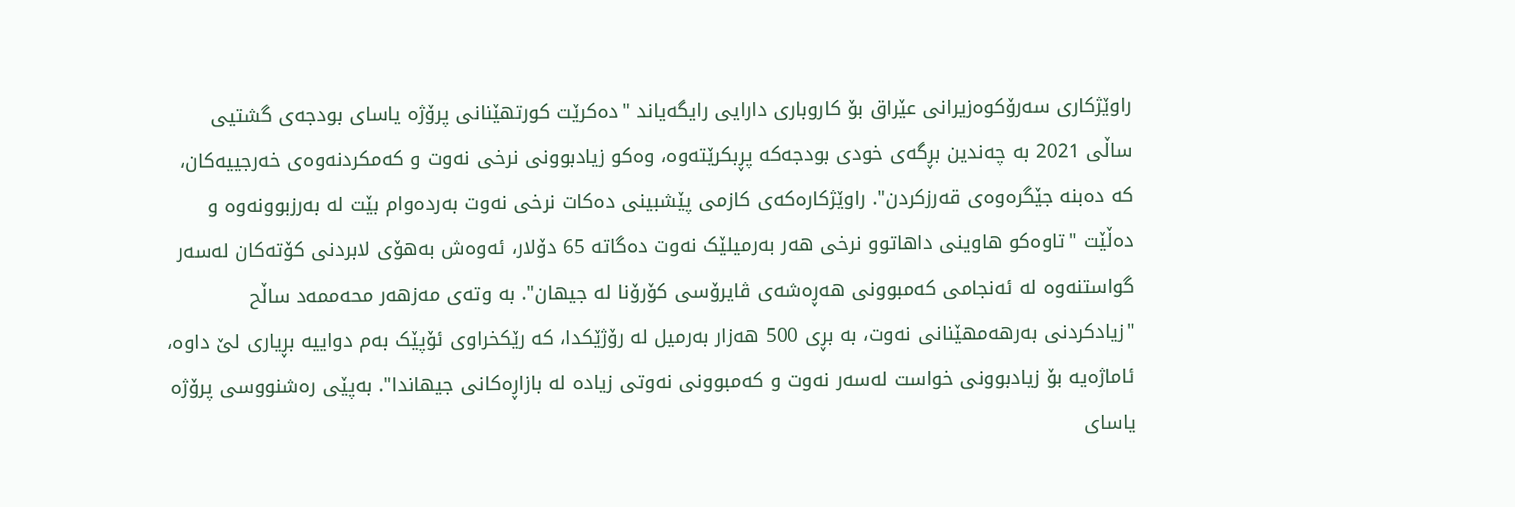راوێژکاری سەرۆکوەزیرانی عێراق بۆ کاروباری دارایی رایگەیاند "دەکرێت کورتهێنانی پرۆژە یاسای بودجەی گشتیی ساڵی 2021 بە چەندین بڕگەی خودی بودجەکە پڕبکرێتەوە، وەکو زیادبوونی نرخی نەوت و کەمکردنەوەی خەرجییەکان، کە دەبنە جێگرەوەی قەرزکردن". راوێژکارەکەی کازمی پێشبینی دەکات نرخی نەوت بەردەوام بێت لە بەرزبوونەوە و دەڵێت "تاوەکو هاوینی داهاتوو نرخی هەر بەرمیلێک نەوت دەگاتە 65 دۆلار، ئەوەش بەهۆی لابردنی کۆتەکان لەسەر گواستنەوە لە ئەنجامی کەمبوونی هەڕەشەی ڤایرۆسی کۆرۆنا لە جیهان". بە وتەی مەزهەر محەممەد ساڵح "زیادکردنی بەرهەمهێنانی نەوت، بە بڕی 500 هەزار بەرمیل لە رۆژێکدا، کە رێکخراوی ئۆپێک بەم دواییە بڕیاری لێ داوە، ئاماژەیە بۆ زیادبوونی خواست لەسەر نەوت و کەمبوونی نەوتی زیادە لە بازاڕەکانی جیهاندا". بەپێی رەشنووسی پرۆژە یاسای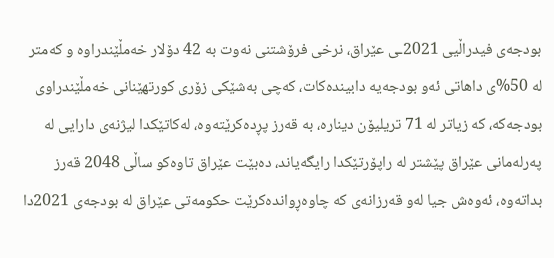بودجەی فیدراڵیی 2021ـی عێراق، نرخی فرۆشتنی نەوت بە 42 دۆلار خەمڵێندراوە و کەمتر لە 50%ی داهاتی ئەو بودجەیە دابیندەکات، کەچی بەشێکی زۆری کورتهێنانی خەمڵێندراوی بودجەکە، کە زیاتر لە 71 تریلیۆن دینارە، بە قەرز پڕدەکرێتەوە، لەکاتێکدا لیژنەی دارایی لە پەرلەمانی عێراق پێشتر لە راپۆرتێکدا رایگەیاند، دەبێت عێراق تاوەکو ساڵی 2048 قەرز بداتەوە، ئەوەش جیا لەو قەرزانەی کە چاوەڕواندەکرێت حکومەتی عێراق لە بودجەی 2021دا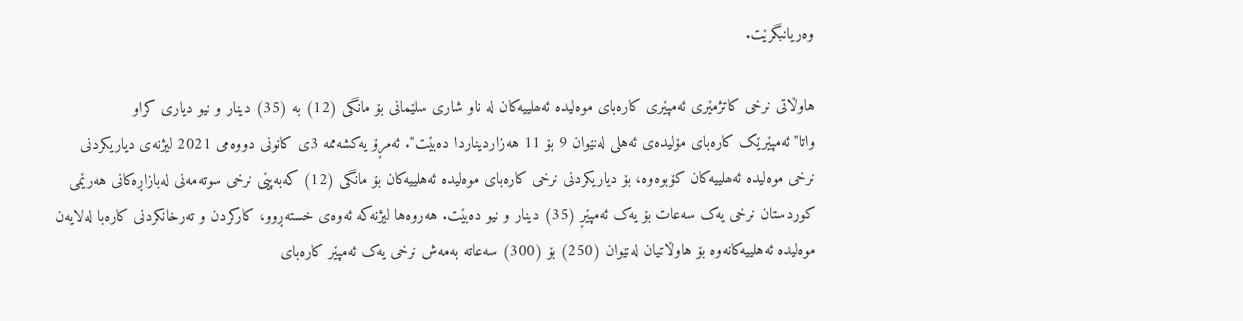وەریانبگرێت.

هاوڵاتى ‌نرخى کاتژمێرى ئه‌مپێرى کاره‌باى موه‌لیده‌ ئه‌ھلییه‌کان له‌ ناو شارى سلێمانى بۆ مانگى (12) به‌ (35) دینار و نیو دیارى کراو واتا"ئه‌مپێرێک کاره‌باى مۆلیده‌ى ئه‌هلى له‌نێوان 9 بۆ 11 هه‌زاردیناردا ده‌بێت". ئه‌مڕۆ یه‌کشه‌ممه‌ 3ى کانونى دووه‌مى 2021 لیژنه‌ى دیاریکردنى نرخى موه‌لیده‌ ئه‌ھلییه‌کان کۆبوه‌وه‌، بۆ دیاریکردنى نرخى کاره‌باى موه‌لیده‌ ئه‌هلییه‌کان بۆ مانگى (12) که‌به‌پێى نرخى سوته‌مه‌نى له‌بازاڕه‌کانى هه‌رێمى کوردستان نرخى یه‌ک سه‌عات بۆ یه‌ک ئه‌مپێڕ‌ (35) دینار و نیو ده‌بێت. هه‌روه‌ها لیژنه‌که‌ ئه‌وه‌ى خسته‌ڕوو، کارکردن و ته‌رخانکردنى کاره‌با له‌لایه‌ن موه‌لیده‌ ئه‌هلییه‌کانه‌وه‌ بۆ هاوڵاتیان له‌نێوان (250) بۆ (300) سه‌عاته‌ به‌مه‌ش نرخى یه‌ک ئه‌مپێر کاره‌باى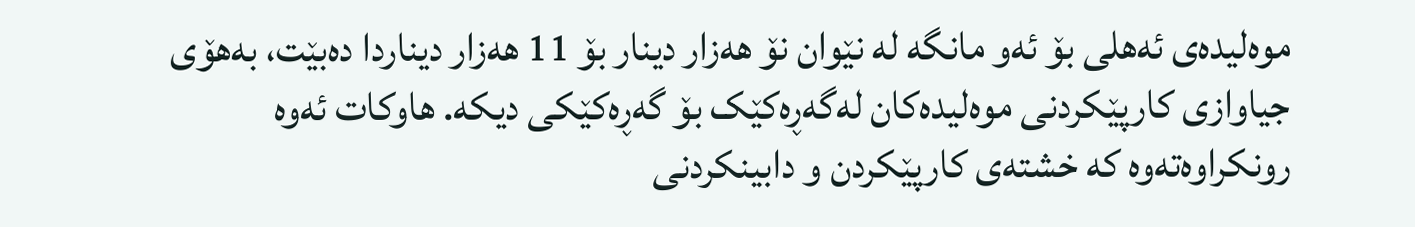موه‌لیده‌ى ئه‌هلى بۆ ئه‌و مانگه‌ له‌ نێوان نۆ هه‌زار دینار بۆ 11 هه‌زار دیناردا ده‌بێت، به‌هۆى جیاوازى کارپێکردنى موه‌لیده‌کان له‌گه‌ڕه‌کێک بۆ گه‌ڕه‌کێکى دیکه‌. هاوکات ئه‌وه‌ رونکراوه‌ته‌وه‌ که‌ خشته‌ى کارپێکردن و دابینکردنى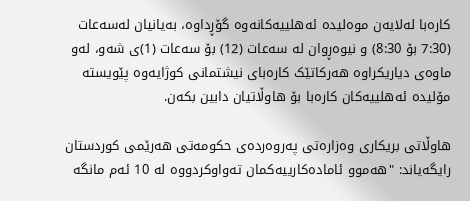کاره‌با له‌لایه‌ن موه‌لیده‌ ئه‌هلییه‌کانه‌وه‌ گۆڕداوه‌، به‌یانیان له‌سه‌عات (7:30 بۆ 8:30) و نیوه‌ڕوان له‌ سه‌عات (12) بۆ سه‌عات (1)ى شه‌و، له‌و ماوه‌ى دیاریکراوه‌ هه‌رکاتێک کاره‌باى نیشتمانى کوژایه‌وه‌ پێویسته‌ مۆلیده‌ ئه‌هلییه‌کان کاره‌با بۆ هاوڵاتیان دابین بکه‌ن.

هاوڵاتى بریکارى وه‌زاره‌تى په‌روه‌رده‌ى حکومه‌تى ھه‌رێمى کوردستان رایگه‌یاند: "هه‌موو ئاماده‌کارییه‌کمان ته‌واوکردووه‌ له‌ 10 ئه‌م مانگه‌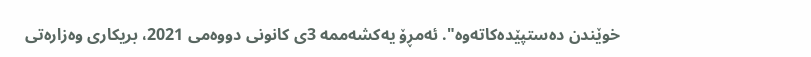خوێندن ده‌ستپێده‌کاته‌وه‌". ئه‌مڕۆ یه‌کشه‌ممه‌ 3ى کانونى دووه‌مى 2021، بریکارى وه‌زاره‌تى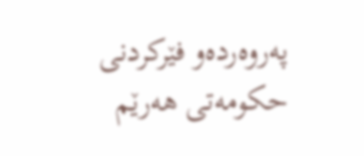په‌روه‌رده‌و فێرکردنى حکومه‌تى هه‌رێم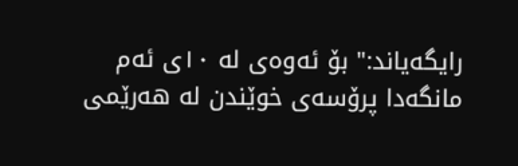رایگه‌یاند:" بۆ ئه‌وه‌ى له‌ ١٠ى ئه‌م مانگه‌دا پرۆسه‌ى خوێندن له‌ ھه‌رێمى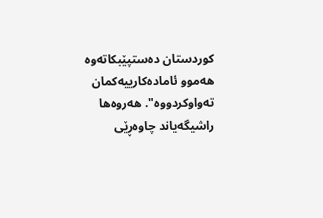کوردستان ده‌ستپێبکاته‌وه‌ هه‌موو ئاماده‌کارییه‌کمان ته‌واوکردووه‌". هه‌روه‌ها راشیگه‌یاند چاوه‌ڕێى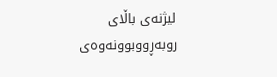لیژنه‌ى باڵاى روبه‌ڕووبوونه‌وه‌ى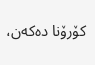کۆرۆنا ده‌که‌ن،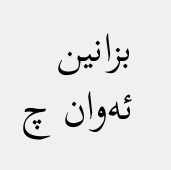بزانین ئه‌وان چ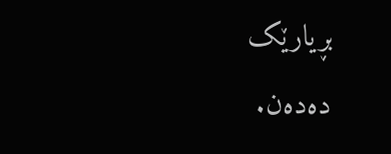بڕیارێک ده‌ده‌ن.